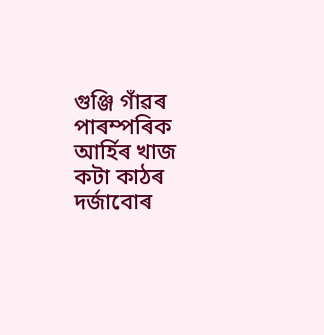গুঞ্জি গাঁৱৰ পাৰম্পৰিক আৰ্হিৰ খাজ কটা কাঠৰ দৰ্জাবোৰ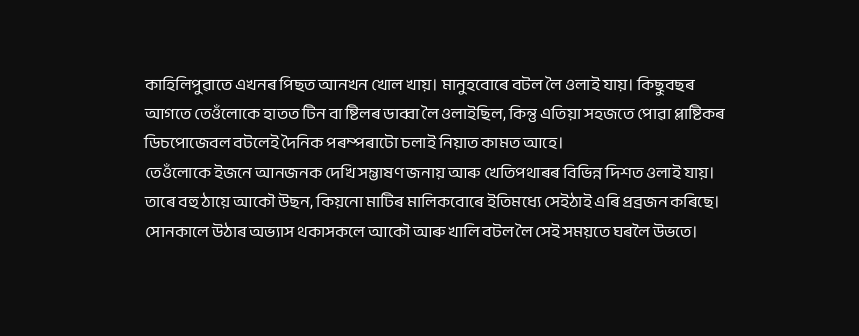কাহিলিপুৱাতে এখনৰ পিছত আনখন খোল খায়। মানুহবোৰে বটল লৈ ওলাই যায়। কিছুবছৰ আগতে তেওঁলোকে হাতত টিন বা ষ্টিলৰ ডাব্বা লৈ ওলাইছিল, কিন্তু এতিয়া সহজতে পোৱা প্লাষ্টিকৰ ডিচপোজেবল বটলেই দৈনিক পৰম্পৰাটো চলাই নিয়াত কামত আহে।
তেওঁলোকে ইজনে আনজনক দেখি সম্ভাষণ জনায় আৰু খেতিপথাৰৰ বিভিন্ন দিশত ওলাই যায়। তাৰে বহু ঠায়ে আকৌ উছন, কিয়নো মাটিৰ মালিকবোৰে ইতিমধ্যে সেইঠাই এৰি প্ৰব্ৰজন কৰিছে। সোনকালে উঠাৰ অভ্যাস থকাসকলে আকৌ আৰু খালি বটল লৈ সেই সময়তে ঘৰলৈ উভতে।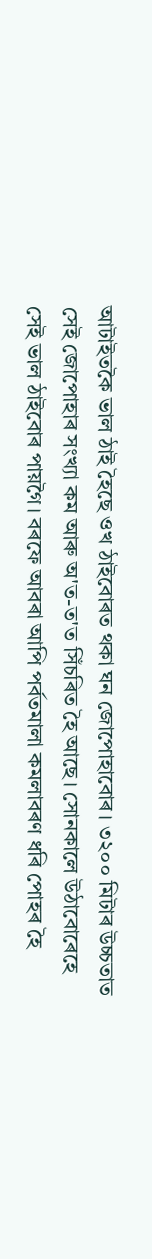আটাইতকৈ ভাল ঠাই হৈছে ওখ ঠাইবোৰত থকা ঘন জোপোহাবোৰ। ৩২০০ মিটাৰ উচ্চতাত সেই জোপোহাৰ সংখ্যা কম আৰু অ'ত-ত'ত সিঁচৰিত হৈ আছে। সোনকালে উঠাবোৰেহে সেই ভাল ঠাইবোৰ পায়গৈ। বৰফে আবৰা আপি পৰ্বতমালা কমলাবৰণ ধৰি পোহৰ হৈ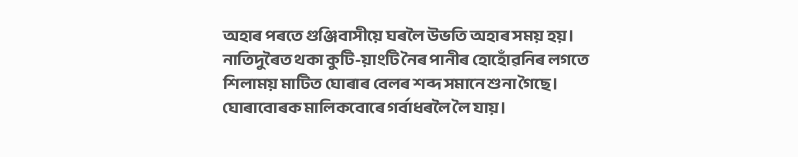অহাৰ পৰতে গুঞ্জিবাসীয়ে ঘৰলৈ উভতি অহাৰ সময় হয়।
নাতিদুৰৈত থকা কুটি-য়াংটি নৈৰ পানীৰ হোহোঁৱনিৰ লগতে শিলাময় মাটিত ঘোৰাৰ বেলৰ শব্দ সমানে শুনা গৈছে। ঘোৰাবোৰক মালিকবোৰে গৰ্বাধৰলৈ লৈ যায়।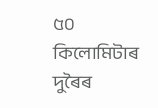৫০ কিলোমিটাৰ দুৰৈৰ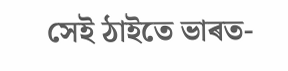সেই ঠাইতে ভাৰত-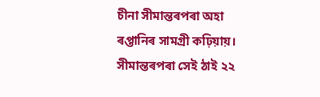চীনা সীমান্তৰপৰা অহা ৰপ্তানিৰ সামগ্ৰী কঢ়িয়ায়। সীমান্তৰপৰা সেই ঠাই ২২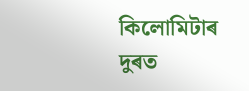কিলোমিটাৰ দুৰত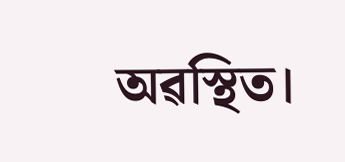অৱস্থিত।